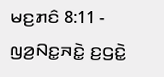ꤗꤢ꤬ꤊꤢꤨ 8:11 - ꤜꤤ꤬ꤡꤢ꤭ꤏꤢꤧ꤭ ꤢ꤬ꤞꤢꤧ꤭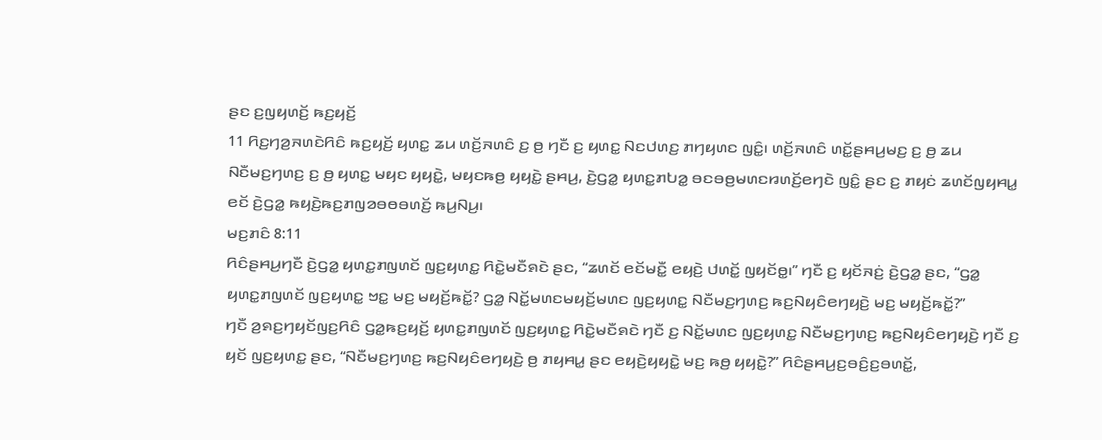ꤔꤢ ꤢ꤬ꤜꤟꤛꤢꤩ꤬ ꤒꤢ꤬ꤟꤢꤩ꤬
11 ꤖꤢ꤬ꤚꤤ꤬ꤏꤛꤢꤧꤖꤢꤨ ꤒꤢ꤬ꤟꤢꤩ꤬ ꤟꤛꤢ꤭ ꤘꤣ ꤛꤢꤩ꤬ꤏꤛꤢꤨ ꤢ꤬ ꤥ꤬ ꤚꤢꤪ ꤢ꤬ ꤟꤛꤢ꤭ ꤡꤢꤓꤛꤢ꤬ ꤊꤚꤟꤛꤢ ꤜꤢꤨ꤭꤯ ꤛꤢꤩ꤬ꤏꤛꤢꤨ ꤛꤢꤩ꤭ꤔꤌꤣ꤬ꤗꤢ꤬ ꤢ꤬ ꤥ꤬ ꤘꤣ ꤡꤢꤪꤗꤢ꤬ꤚꤛꤢ꤬ ꤢ꤬ ꤥ꤬ ꤟꤛꤢ꤭ ꤗꤟꤢ ꤟꤟꤢꤧ꤭, ꤗꤟꤢꤒꤥ꤬ ꤟꤟꤢꤧ꤭ ꤔꤌꤣ꤬, ꤢꤧ꤬ꤞꤤ꤭ ꤟꤛꤢ꤭ꤊꤝꤤ꤭ ꤋꤢꤋꤥ꤬ꤗꤛꤢꤙꤛꤢꤩ꤬ꤕꤚꤢꤧ ꤜꤢꤨ꤭ ꤔꤢ ꤢ꤬ ꤊꤟꤢꤦ ꤘꤛꤢꤩꤜꤟꤌꤣ꤭ ꤕꤢꤩ ꤢꤧ꤬ꤞꤤ꤭ ꤒꤟꤢꤧ꤬ꤒꤢ꤬ꤊꤜꤤꤋꤥꤋꤛꤢꤩ꤬ ꤒꤣ꤬ꤡꤣ꤬꤯
ꤗꤢ꤬ꤊꤢꤨ 8:11
ꤖꤢꤨꤔꤌꤣ꤬ꤚꤢꤪ ꤢꤧ꤬ꤞꤤ꤭ ꤟꤛꤢ꤭ꤊꤜꤛꤢꤩ ꤜꤢ꤬ꤟꤛꤢ꤭ ꤖꤢꤧ꤭ꤗꤢꤪꤎꤢꤧ ꤔꤢ, “ꤘꤛꤢꤩ ꤕꤢꤩꤗꤢꤪ꤭ ꤕꤟꤢꤧ꤬ ꤓꤛꤢꤩ꤭ ꤜꤟꤢꤩꤥ꤭꤯” ꤚꤢꤪ ꤢ꤬ ꤟꤢꤩꤏꤢꤦ꤬ ꤢꤧ꤬ꤞꤤ꤭ ꤔꤢ, “ꤞꤤ꤭ ꤟꤛꤢ꤭ꤊꤜꤛꤢꤩ ꤜꤢ꤬ꤟꤛꤢ꤭ ꤠꤢ꤭ ꤗꤢ꤬ ꤗꤟꤢꤩ꤬ꤒꤢꤩ꤭? ꤞꤤ꤭ ꤡꤢꤩ꤭ꤗꤛꤢꤗꤟꤢꤩ꤬ꤗꤛꤢ ꤜꤢ꤬ꤟꤛꤢ꤭ ꤡꤢꤪꤗꤢ꤬ꤚꤛꤢ꤬ ꤒꤢ꤬ꤡꤟꤢꤨꤕꤚꤟꤢꤧ꤬ ꤗꤢ꤬ ꤗꤟꤢꤩ꤬ꤒꤢꤩ꤭?”
ꤚꤢꤪ ꤤ꤬ꤎꤢ꤬ꤚꤟꤢꤩꤜꤢ꤬ꤖꤢꤨ ꤞꤤ꤭ꤒꤢ꤬ꤟꤢꤩ꤬ ꤟꤛꤢ꤭ꤊꤜꤛꤢꤩ ꤜꤢ꤬ꤟꤛꤢ꤭ ꤖꤢꤧ꤭ꤗꤢꤪꤎꤢꤧ ꤚꤢꤪ ꤢ꤬ ꤡꤢꤩ꤭ꤗꤛꤢ ꤜꤢ꤬ꤟꤛꤢ꤭ ꤡꤢꤪꤗꤢ꤬ꤚꤛꤢ꤬ ꤒꤢ꤬ꤡꤟꤢꤨꤕꤚꤟꤢꤧ꤬ ꤚꤢꤪ ꤢ꤬ ꤟꤢꤩ ꤜꤢ꤬ꤟꤛꤢ꤭ ꤔꤢ, “ꤡꤢꤪꤗꤢ꤬ꤚꤛꤢ꤬ ꤒꤢ꤬ꤡꤟꤢꤨꤕꤚꤟꤢꤧ꤬ ꤥ꤬ ꤊꤟꤌꤣ꤭ ꤔꤢ ꤕꤟꤢꤧ꤬ꤟꤟꤢꤧ꤭ ꤗꤢ꤬ ꤒꤥ꤬ ꤟꤟꤢꤧ꤭?” ꤖꤢꤨꤔꤌꤣ꤬ꤢ꤬ꤋꤢꤨ꤬ꤢ꤬ꤋꤛꤢꤩ꤭,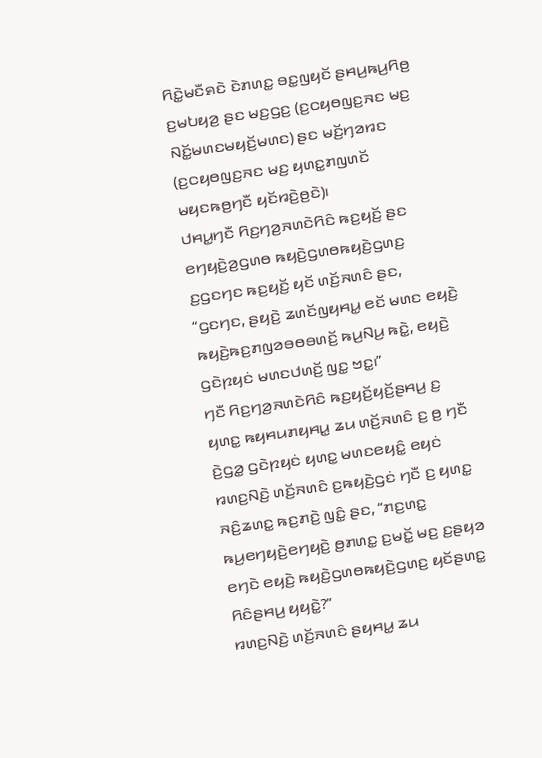ꤖꤢꤧ꤭ꤗꤢꤪꤎꤢꤧ ꤢꤧꤊꤛꤢ꤭ ꤋꤢ꤭ꤜꤟꤢꤩ ꤔꤌꤣ꤬ꤒꤣ꤬ꤖꤥ꤬ ꤢ꤬ꤗꤝꤟꤤ꤬ ꤔꤢ ꤗꤢ꤬ꤞꤢ꤬ (ꤢ꤬ꤍꤟꤥꤜꤢ꤬ꤏꤢ ꤗꤢ꤬ ꤡꤢꤩ꤭ꤗꤛꤢꤗꤟꤢꤩ꤬ꤗꤛꤢ) ꤔꤢ ꤗꤢꤩ꤬ꤚꤤꤙꤢ (ꤢ꤬ꤍꤟꤥꤜꤢ꤬ꤏꤢ ꤗꤢ꤬ ꤟꤛꤢ꤭ꤊꤜꤛꤢꤩ ꤗꤟꤢꤒꤥ꤬ꤚꤢꤪ ꤟꤢꤩꤙꤢꤧ꤬ꤥ꤬ꤢꤧ)꤯
ꤓꤌꤣ꤭ꤚꤢꤪ ꤖꤢ꤬ꤚꤤ꤬ꤏꤛꤢꤧꤖꤢꤨ ꤒꤢ꤬ꤟꤢꤩ꤬ ꤔꤢ ꤕꤚꤟꤢꤧ꤬ꤤ꤬ꤞꤛꤥ ꤒꤟꤢꤧ꤬ꤞꤛꤥꤒꤟꤢꤧ꤬ꤞꤛꤢ꤬ ꤢ꤬ꤞꤢꤚꤢ ꤒꤢ꤬ꤟꤢꤩ꤬ ꤟꤢꤩ ꤛꤢꤩ꤬ꤏꤛꤢꤨ ꤔꤢ, “ꤞꤢꤚꤢ, ꤔꤟꤢꤧ꤬ ꤘꤛꤢꤩꤜꤟꤌꤣ꤭ ꤕꤢꤩ ꤗꤛꤢ ꤕꤟꤢꤧ꤬ ꤒꤟꤢꤧ꤬ꤒꤢ꤬ꤊꤜꤤꤋꤥꤋꤛꤢꤩ꤬ ꤒꤣ꤬ꤡꤣ꤬ ꤒꤢꤧ꤭, ꤕꤟꤢꤧ꤬ ꤞꤢꤧꤐꤟꤢꤦ ꤗꤛꤢꤓꤛꤢꤩ꤬ ꤜꤢ꤭ ꤠꤢ꤭꤯”
ꤚꤢꤪ ꤖꤢ꤬ꤚꤤ꤬ꤏꤛꤢꤧꤖꤢꤨ ꤒꤢ꤬ꤟꤢꤩ꤬ꤟꤢꤩ꤬ꤔꤌꤣ꤬ ꤢ꤬ ꤟꤛꤢ꤭ ꤒꤟꤌꤣꤊꤟꤌꤣ꤭ ꤘꤣ ꤛꤢꤩ꤬ꤏꤛꤢꤨ ꤢ꤬ ꤥ꤬ ꤚꤢꤪ ꤢꤧ꤬ꤞꤤ꤭ ꤞꤢꤧꤐꤟꤢꤦ ꤟꤛꤢ꤭ ꤗꤛꤢꤕꤟꤢꤨ꤭ ꤕꤟꤢꤦ ꤙꤛꤢ꤬ꤡꤢꤧ꤬ ꤛꤢꤩ꤬ꤏꤛꤢꤨ ꤢ꤬ꤒꤟꤢꤧ꤬ꤞꤢꤦ ꤚꤢꤪ ꤢ꤬ ꤟꤛꤢ꤭ ꤏꤢꤨ꤬ꤘꤛꤢ꤭ ꤒꤢ꤬ꤊꤢꤧ꤬ ꤜꤢꤨ꤭ ꤔꤢ, “ꤊꤢ꤬ꤛꤢ꤭ ꤒꤣ꤬ꤕꤚꤟꤢꤧ꤬ꤕꤚꤟꤢꤧ꤬ ꤥ꤬ꤊꤛꤢ꤭ ꤢ꤬ꤗꤢꤩ꤭ ꤗꤢ꤬ ꤢ꤬ꤔꤟꤤ ꤕꤚꤢꤧ ꤕꤟꤢꤧ꤬ ꤒꤟꤢꤧ꤬ꤞꤛꤥꤒꤟꤢꤧ꤬ꤞꤛꤢ꤬ ꤟꤢꤩꤔꤛꤢ꤭ ꤖꤢꤨꤔꤌꤣ꤬ ꤟꤟꤢꤧ꤭?”
ꤙꤛꤢ꤬ꤡꤢꤧ꤬ ꤛꤢꤩ꤬ꤏꤛꤢꤨ ꤔꤟꤌꤣ꤭ ꤘꤣ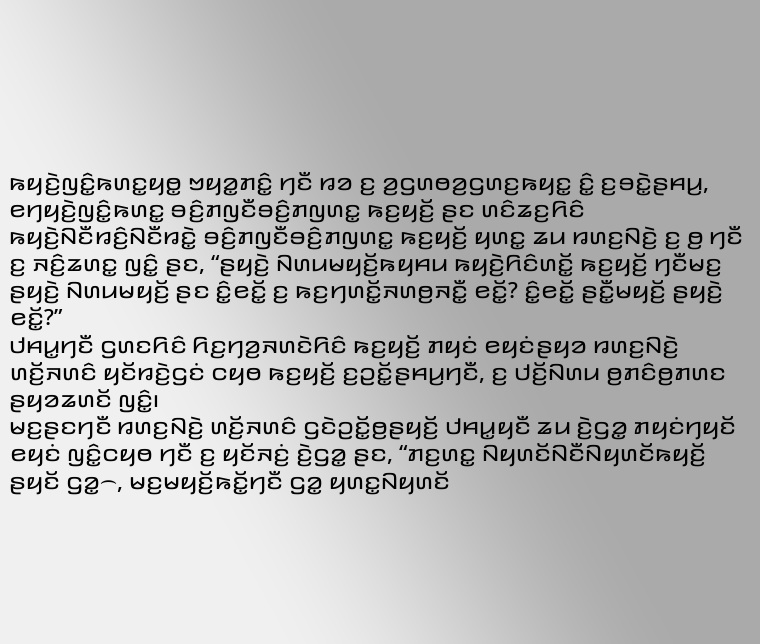ꤒꤟꤢꤧ꤬ꤜꤢꤨ꤭ꤒꤛꤢ꤭ꤟꤥ꤭ ꤠꤟꤤ꤭ꤊꤢꤨ꤭ ꤚꤢꤪ ꤙꤤ ꤢ꤬ ꤤ꤬ꤞꤛꤥꤤ꤬ꤞꤛꤢ꤬ꤒꤟꤢ꤭ ꤢꤨ꤭ ꤢ꤬ꤋꤢꤧ꤭ꤔꤌꤣ꤬, ꤕꤚꤟꤢꤧ꤬ꤜꤢꤨ꤭ꤒꤛꤢ꤭ ꤋꤢꤨ꤬ꤊꤜꤢꤪꤋꤢꤨ꤬ꤊꤜꤛꤢ꤭ ꤒꤢ꤬ꤟꤢꤩ꤬ ꤔꤢ ꤛꤢꤨꤘꤢ꤬ꤖꤢꤨ ꤒꤟꤢꤧ꤬ꤡꤢꤪꤙꤢꤨ꤬ꤡꤢꤪꤙꤢꤧ꤭ ꤋꤢꤨ꤬ꤊꤜꤢꤪꤋꤢꤨ꤬ꤊꤜꤛꤢ꤭ ꤒꤢ꤬ꤟꤢꤩ꤬ ꤟꤛꤢ꤭ ꤘꤣ ꤙꤛꤢ꤬ꤡꤢꤧ꤬ ꤢ꤬ ꤥ꤬ ꤚꤢꤪ ꤢ꤬ ꤏꤢꤨ꤬ꤘꤛꤢ꤭ ꤜꤢꤨ꤭ ꤔꤢ, “ꤔꤟꤢꤧ꤬ ꤡꤛꤣꤗꤟꤢꤩ꤬ꤒꤟꤌꤣ ꤒꤟꤢꤧ꤬ꤖꤢꤨꤛꤢꤩ꤭ ꤒꤢ꤬ꤟꤢꤩ꤬ ꤚꤢꤪꤗꤢ꤬ ꤔꤟꤢꤧ꤬ ꤡꤛꤣꤗꤟꤢꤩ꤬ ꤔꤢ ꤢꤨ꤭ꤕꤢꤩ꤭ ꤢ꤬ ꤒꤢ꤬ꤚꤛꤢꤩ꤭ꤏꤛꤥ꤬ꤏꤢꤪ꤭ ꤕꤢꤩ꤭? ꤢꤨ꤭ꤕꤢꤩ꤭ ꤔꤢꤪ꤭ꤗꤟꤢꤩ꤬ ꤔꤟꤢꤧ꤬ ꤕꤢꤩ꤭?”
ꤓꤌꤣ꤭ꤚꤢꤪ ꤞꤛꤢꤖꤢꤨ ꤖꤢ꤬ꤚꤤ꤬ꤏꤛꤢꤧꤖꤢꤨ ꤒꤢ꤬ꤟꤢꤩ꤬ ꤊꤟꤢꤦ ꤕꤟꤢꤦꤔꤟꤤ ꤙꤛꤢ꤬ꤡꤢꤧ꤬ ꤛꤢꤩ꤬ꤏꤛꤢꤨ ꤟꤢꤩꤙꤢꤧ꤬ꤞꤢꤦ ꤍꤟꤥ ꤒꤢ꤬ꤟꤢꤩ꤬ ꤢ꤬ꤑꤢꤩ꤭ꤔꤌꤣ꤬ꤚꤢꤪ, ꤢ꤬ ꤓꤢꤩ꤬ꤡꤛꤣ ꤥ꤬ꤊꤢꤨꤥ꤬ꤊꤛꤢ ꤔꤟꤤꤘꤛꤢꤩ ꤜꤢꤨ꤭꤯
ꤗꤢ꤬ꤔꤢꤚꤢꤪ ꤙꤛꤢ꤬ꤡꤢꤧ꤬ ꤛꤢꤩ꤬ꤏꤛꤢꤨ ꤞꤢꤧꤑꤢꤩ꤭ꤥ꤬ꤔꤟꤢꤩ꤬ ꤓꤌꤣ꤭ꤟꤢꤪ ꤘꤣ ꤢꤧ꤬ꤞꤤ꤭ ꤊꤟꤢꤦꤚꤟꤢꤩ ꤕꤟꤢꤦ ꤜꤢꤨ꤭ꤍꤟꤥ ꤚꤢꤪ ꤢ꤬ ꤟꤢꤩꤏꤢꤦ꤬ ꤢꤧ꤬ꤞꤤ꤭ ꤔꤢ, “ꤊꤢ꤬ꤛꤢ꤭ ꤡꤟꤛꤢꤩꤡꤢꤪꤡꤟꤛꤢꤩꤒꤟꤢꤩ꤬ ꤔꤟꤢꤩ ꤞꤤ꤭꤮, ꤗꤢ꤬ꤗꤟꤢꤩ꤬ꤒꤢꤩ꤭ꤚꤢꤪ ꤞꤤ꤭ ꤟꤛꤢ꤭ꤡꤟꤛꤢꤩ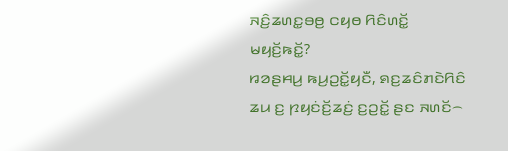ꤏꤢꤨ꤬ꤘꤛꤢ꤭ꤋꤥ꤬ ꤍꤟꤥ ꤖꤢꤨꤛꤢꤩ꤭ ꤗꤟꤢꤩ꤬ꤒꤢꤩ꤭?
ꤙꤤꤔꤌꤣ꤬ ꤒꤣ꤬ꤑꤢꤩ꤭ꤟꤢꤪ, ꤎꤢ꤬ꤘꤢꤨꤊꤢꤧꤖꤢꤨ ꤘꤣ ꤢ꤬ ꤐꤟꤢꤦꤢꤩ꤬ꤘꤢꤦ꤬ ꤢ꤬ꤑꤢꤩ꤭ ꤔꤢ ꤏꤛꤢꤩ꤮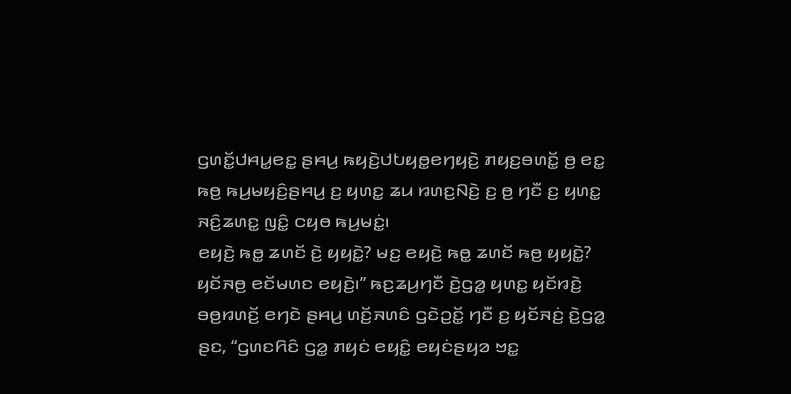ꤞꤛꤢꤩ꤭ꤓꤌꤣ꤭ꤕꤢ꤭ ꤔꤌꤣ꤬ ꤒꤟꤢꤧ꤬ꤓꤝꤟꤥ꤭ꤕꤚꤟꤢꤧ꤬ ꤊꤟꤢ꤬ꤋꤛꤢꤩ꤭ ꤥ꤬ ꤕꤢ꤭ ꤒꤥ꤬ ꤒꤣ꤬ꤗꤟꤢꤨ꤬ꤔꤌꤣ꤬ ꤢ꤬ ꤟꤛꤢ꤭ ꤘꤣ ꤙꤛꤢ꤬ꤡꤢꤧ꤬ ꤢ꤬ ꤥ꤬ ꤚꤢꤪ ꤢ꤬ ꤟꤛꤢ꤭ ꤏꤢꤨ꤬ꤘꤛꤢ꤭ ꤜꤢꤨ꤭ ꤍꤟꤥ ꤒꤣ꤬ꤗꤢꤦ꤭꤯
ꤕꤟꤢꤧ꤬ ꤒꤥ꤭ ꤘꤛꤢꤩ ꤢꤧ꤬ ꤟꤟꤢꤧ꤭? ꤗꤢ꤬ ꤕꤟꤢꤧ꤬ ꤒꤥ꤭ ꤘꤛꤢꤩ ꤒꤥ꤬ ꤟꤟꤢꤧ꤭? ꤟꤢꤩꤏꤥ꤬ ꤕꤢꤩꤗꤛꤢ ꤕꤟꤢꤧ꤬꤯” ꤒꤢ꤬ꤘꤣ꤬ꤚꤢꤪ ꤢꤧ꤬ꤞꤤ꤭ ꤟꤛꤢ꤭ ꤟꤢꤩꤙꤢꤧ꤬ ꤋꤥ꤬ꤙꤛꤢꤩ꤬ ꤕꤚꤢꤧ ꤔꤌꤣ꤬ ꤛꤢꤩ꤬ꤏꤛꤢꤨ ꤞꤢꤧꤑꤢꤩ꤭ ꤚꤢꤪ ꤢ꤬ ꤟꤢꤩꤏꤢꤦ꤬ ꤢꤧ꤬ꤞꤤ꤭ ꤔꤢ, “ꤞꤛꤢꤖꤢꤨ ꤞꤤ꤭ ꤊꤟꤢꤦ ꤕꤟꤢꤨ꤭ ꤕꤟꤢꤦꤔꤟꤤ ꤠꤢ꤭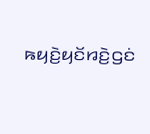ꤒꤟꤢꤧ꤬ꤟꤢꤩꤙꤢꤧ꤬ꤞꤢꤦ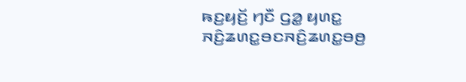ꤒꤢ꤬ꤟꤢꤩ꤬ ꤚꤢꤪ ꤞꤤ꤭ ꤟꤛꤢ꤭ ꤏꤢꤨ꤬ꤘꤛꤢ꤭ꤋꤢꤏꤢꤨ꤬ꤘꤛꤢ꤭ꤋꤥ꤬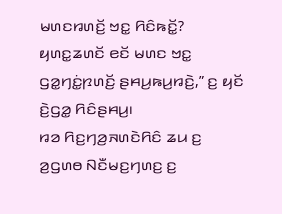ꤗꤛꤢꤙꤛꤢꤩ꤬ ꤠꤢ꤭ ꤖꤢꤨꤒꤢꤩ꤭? ꤟꤛꤢ꤭ꤘꤛꤢꤩ ꤕꤢꤩ ꤗꤛꤢ ꤠꤢ꤭ ꤞꤤ꤭ꤚꤢꤦ꤭ꤐꤛꤢꤩ꤬ ꤔꤌꤣ꤬ꤒꤣ꤬ꤙꤢꤧ꤬,” ꤢ꤬ ꤟꤢꤩ ꤢꤧ꤬ꤞꤤ꤭ ꤖꤢꤨꤔꤌꤣ꤬꤯
ꤙꤤ ꤖꤢ꤬ꤚꤤ꤬ꤏꤛꤢꤧꤖꤢꤨ ꤘꤣ ꤢ꤬ ꤤ꤬ꤞꤛꤥ ꤡꤢꤪꤗꤢ꤬ꤚꤛꤢ꤬ ꤢ꤬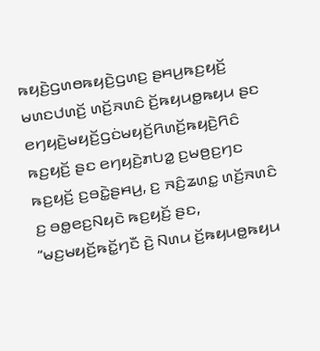ꤒꤟꤢꤧ꤬ꤞꤛꤥꤒꤟꤢꤧ꤬ꤞꤛꤢ꤬ ꤔꤌꤣ꤬ꤒꤢ꤬ꤟꤢꤩ꤬ ꤗꤛꤢꤓꤛꤢꤩ꤬ ꤛꤢꤩ꤬ꤏꤛꤢꤨ ꤢꤩ꤬ꤒꤟꤣꤥ꤭ꤒꤟꤣ ꤔꤢ ꤕꤚꤟꤢꤧ꤬ꤗꤟꤢꤩ꤬ꤞꤢꤦꤗꤟꤢꤩ꤬ꤖꤛꤢꤩ꤬ꤒꤟꤢꤧ꤬ꤖꤢꤨ ꤒꤢ꤬ꤟꤢꤩ꤬ ꤔꤢ ꤕꤚꤟꤢꤧ꤬ꤊꤝꤤ꤭ ꤢ꤬ꤗꤥ꤬ꤢ꤬ꤚꤢ ꤒꤢ꤬ꤟꤢꤩ꤬ ꤢ꤬ꤋꤢꤧ꤭ꤔꤌꤣ꤬, ꤢ꤬ ꤏꤢꤨ꤬ꤘꤛꤢ꤭ ꤛꤢꤩ꤬ꤏꤛꤢꤨ ꤢ꤬ ꤋꤥ꤭ꤕꤢ꤬ꤡꤟꤢꤧ ꤒꤢ꤬ꤟꤢꤩ꤬ ꤔꤢ, “ꤗꤢ꤬ꤗꤟꤢꤩ꤬ꤒꤢꤩ꤭ꤚꤢꤪ ꤢꤧ꤬ ꤡꤛꤣ ꤢꤩ꤬ꤒꤟꤣꤥ꤭ꤒꤟꤣ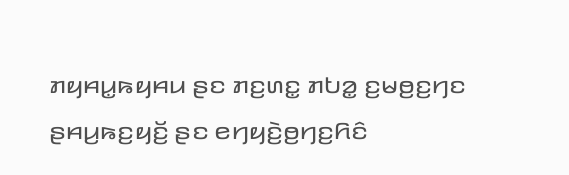ꤊꤟꤌꤣ꤭ꤒꤟꤌꤣ ꤔꤢ ꤊꤢ꤬ꤛꤢ꤭ ꤊꤝꤤ꤭ ꤢ꤬ꤗꤥ꤬ꤢ꤬ꤚꤢ ꤔꤌꤣ꤬ꤒꤢ꤬ꤟꤢꤩ꤬ ꤔꤢ ꤕꤚꤟꤢꤧ꤬ꤥ꤬ꤚꤢ꤬ꤖꤢꤨ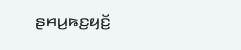ꤔꤌꤣ꤬ꤒꤢ꤬ꤟꤢꤩ꤬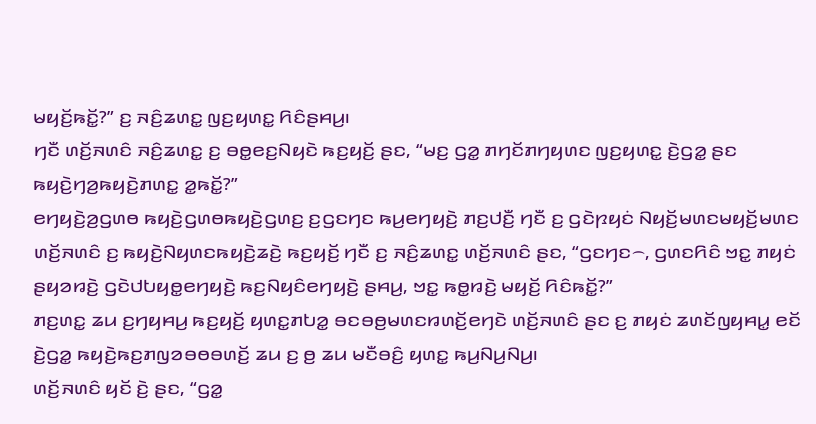ꤗꤟꤢꤩ꤬ꤒꤢꤩ꤭?” ꤢ꤬ ꤏꤢꤨ꤬ꤘꤛꤢ꤭ ꤜꤢ꤬ꤟꤛꤢ꤭ ꤖꤢꤨꤔꤌꤣ꤬꤯
ꤚꤢꤪ ꤛꤢꤩ꤬ꤏꤛꤢꤨ ꤏꤢꤨ꤬ꤘꤛꤢ꤭ ꤢ꤬ ꤋꤥ꤭ꤕꤢ꤬ꤡꤟꤢꤧ ꤒꤢ꤬ꤟꤢꤩ꤬ ꤔꤢ, “ꤗꤢ꤬ ꤞꤤ꤭ ꤊꤚꤢꤩꤊꤚꤟꤛꤢ ꤜꤢ꤬ꤟꤛꤢ꤭ ꤢꤧ꤬ꤞꤤ꤭ ꤔꤢ ꤒꤟꤢꤧ꤬ꤚꤤ꤬ꤒꤟꤢꤧ꤬ꤊꤛꤢ꤭ ꤤ꤭ꤒꤢꤩ꤭?”
ꤕꤚꤟꤢꤧ꤬ꤤ꤬ꤞꤛꤥ ꤒꤟꤢꤧ꤬ꤞꤛꤥꤒꤟꤢꤧ꤬ꤞꤛꤢ꤬ ꤢ꤬ꤞꤢꤚꤢ ꤒꤣ꤬ꤕꤚꤟꤢꤧ꤬ ꤊꤢ꤬ꤓꤢꤪ꤬ ꤚꤢꤪ ꤢ꤬ ꤞꤢꤧꤐꤟꤢꤦ ꤡꤟꤢꤩ꤬ꤗꤛꤢꤗꤟꤢꤩ꤬ꤗꤛꤢ ꤛꤢꤩ꤬ꤏꤛꤢꤨ ꤢ꤬ ꤒꤟꤢꤧ꤬ꤡꤟꤛꤢꤒꤟꤢꤧ꤬ꤘꤢꤧ꤬ ꤒꤢ꤬ꤟꤢꤩ꤬ ꤚꤢꤪ ꤢ꤬ ꤏꤢꤨ꤬ꤘꤛꤢ꤭ ꤛꤢꤩ꤬ꤏꤛꤢꤨ ꤔꤢ, “ꤞꤢꤚꤢ꤮, ꤞꤛꤢꤖꤢꤨ ꤠꤢ꤭ ꤊꤟꤢꤦ ꤔꤟꤤꤙꤢꤧ꤬ ꤞꤢꤧꤓꤝꤟꤥ꤭ꤕꤚꤟꤢꤧ꤬ ꤒꤢ꤬ꤡꤟꤢꤨꤕꤚꤟꤢꤧ꤬ ꤔꤌꤣ꤬, ꤠꤢ꤭ ꤒꤥ꤭ꤙꤢꤧ꤬ ꤗꤟꤢꤩ꤬ ꤖꤢꤨꤒꤢꤩ꤭?”
ꤊꤢ꤬ꤛꤢ꤭ ꤘꤣ ꤢ꤬ꤚꤟꤌꤣ꤬ ꤒꤢ꤬ꤟꤢꤩ꤬ ꤟꤛꤢ꤭ꤊꤝꤤ꤭ ꤋꤢꤋꤥ꤬ꤗꤛꤢꤙꤛꤢꤩ꤬ꤕꤚꤢꤧ ꤛꤢꤩ꤬ꤏꤛꤢꤨ ꤔꤢ ꤢ꤬ ꤊꤟꤢꤦ ꤘꤛꤢꤩꤜꤟꤌꤣ꤭ ꤕꤢꤩ ꤢꤧ꤬ꤞꤤ꤭ ꤒꤟꤢꤧ꤬ꤒꤢ꤬ꤊꤜꤤꤋꤥꤋꤛꤢꤩ꤬ ꤘꤣ ꤢ꤬ ꤥ꤬ ꤘꤣ ꤗꤢꤪꤋꤢꤨ꤬ ꤟꤛꤢ꤭ ꤒꤣ꤬ꤡꤣ꤬ꤡꤣ꤬꤯
ꤛꤢꤩ꤬ꤏꤛꤢꤨ ꤟꤢꤩ ꤢꤧ꤬ ꤔꤢ, “ꤞꤤ꤭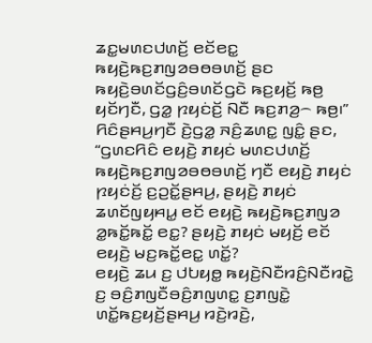ꤘꤢ꤭ꤗꤛꤢꤓꤛꤢꤩ꤬ ꤕꤢꤩꤕꤢ꤭ ꤒꤟꤢꤧ꤬ꤒꤢ꤬ꤊꤜꤤꤋꤥꤋꤛꤢꤩ꤬ ꤔꤢ ꤒꤟꤢꤧ꤬ꤋꤛꤢꤩꤞꤢꤨ꤬ꤋꤛꤢꤩꤞꤢꤧ ꤒꤢ꤬ꤟꤢꤩ꤬ ꤒꤥ꤬ ꤟꤢꤩꤚꤢꤪ, ꤞꤤ꤭ ꤐꤟꤢꤦꤢꤩ꤬ ꤡꤢꤪ ꤒꤢ꤬ꤊꤤ꤬꤮ ꤒꤥ꤬꤯”
ꤖꤢꤨꤔꤌꤣ꤬ꤚꤢꤪ ꤢꤧ꤬ꤞꤤ꤭ ꤏꤢꤨ꤬ꤘꤛꤢ꤭ ꤜꤢꤨ꤭ ꤔꤢ, “ꤞꤛꤢꤖꤢꤨ ꤕꤟꤢꤧ꤬ ꤊꤟꤢꤦ ꤗꤛꤢꤓꤛꤢꤩ꤬ ꤒꤟꤢꤧ꤬ꤒꤢ꤬ꤊꤜꤤꤋꤥꤋꤛꤢꤩ꤬ ꤚꤢꤪ ꤕꤟꤢꤧ꤬ ꤊꤟꤢꤦ ꤐꤟꤢꤦꤢꤩ꤬ ꤢ꤬ꤑꤢꤩ꤭ꤔꤌꤣ꤬, ꤔꤟꤢꤧ꤬ ꤊꤟꤢꤦ ꤘꤛꤢꤩꤜꤟꤌꤣ꤭ ꤕꤢꤩ ꤕꤟꤢꤧ꤬ ꤒꤟꤢꤧ꤬ꤒꤢ꤬ꤊꤜꤤ ꤤ꤭ꤒꤢꤩ꤭ꤒꤢꤩ꤭ ꤕꤢ꤭? ꤔꤟꤢꤧ꤬ ꤊꤟꤢꤦ ꤗꤟꤢꤩ꤬ ꤕꤢꤩ ꤕꤟꤢꤧ꤬ ꤗꤢ꤬ꤒꤢꤩ꤭ꤕꤢ꤭ ꤛꤢꤩ꤭?
ꤕꤟꤢꤧ꤬ ꤘꤣ ꤢ꤬ ꤓꤝꤟꤥ꤭ ꤒꤟꤢꤧ꤬ꤡꤢꤪꤙꤢꤨ꤬ꤡꤢꤪꤙꤢꤧ꤭ ꤢ꤬ ꤋꤢꤨ꤬ꤊꤜꤢꤪꤋꤢꤨ꤬ꤊꤜꤛꤢ꤭ ꤢ꤬ꤊꤜꤢꤧ꤭ ꤛꤢꤩ꤭ꤒꤢ꤬ꤟꤢꤩ꤬ꤔꤌꤣ꤬ ꤙꤢꤧ꤬ꤙꤢꤧ꤬,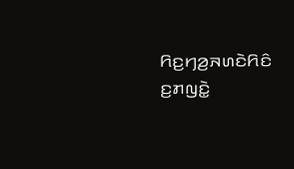ꤖꤢ꤬ꤚꤤ꤬ꤏꤛꤢꤧꤖꤢꤨ ꤢ꤬ꤊꤜꤢꤧ꤭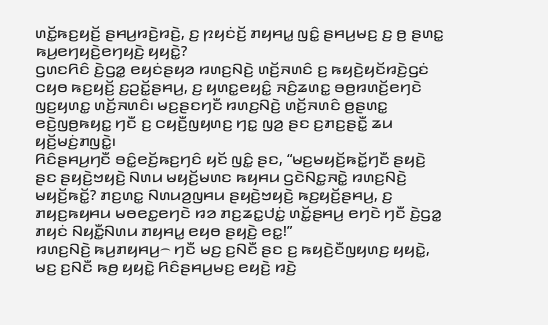ꤛꤢꤩ꤭ꤒꤢ꤬ꤟꤢꤩ꤬ ꤔꤌꤣ꤬ꤙꤢꤧ꤬ꤙꤢꤧ꤬, ꤢ꤬ ꤐꤟꤢꤦꤢꤩ꤬ ꤊꤟꤌꤣ꤭ ꤜꤢꤨ꤭ ꤔꤌꤣ꤬ꤗꤢ꤬ ꤢ꤬ ꤥ꤬ ꤔꤛꤢ꤭ ꤒꤣ꤬ꤕꤚꤟꤢꤧ꤬ꤕꤚꤟꤢꤧ꤬ ꤟꤟꤢꤧ꤭?
ꤞꤛꤢꤖꤢꤨ ꤢꤧ꤬ꤞꤤ꤭ ꤕꤟꤢꤦꤔꤟꤤ ꤙꤛꤢ꤬ꤡꤢꤧ꤬ ꤛꤢꤩ꤬ꤏꤛꤢꤨ ꤢ꤬ ꤒꤟꤢꤧ꤬ꤟꤢꤩꤙꤢꤧ꤬ꤞꤢꤦ ꤍꤟꤥ ꤒꤢ꤬ꤟꤢꤩ꤬ ꤢ꤬ꤑꤢꤩ꤭ꤔꤌꤣ꤬, ꤢ꤬ ꤟꤛꤢ꤭ꤕꤟꤢꤨ꤭ ꤏꤢꤨ꤬ꤘꤛꤢ꤭ ꤋꤥ꤬ꤙꤛꤢꤩ꤬ꤕꤚꤢꤧ ꤜꤢ꤬ꤟꤛꤢ꤭ ꤛꤢꤩ꤬ꤏꤛꤢꤨ꤯ ꤗꤢ꤬ꤔꤢꤚꤢꤪ ꤙꤛꤢ꤬ꤡꤢꤧ꤬ ꤛꤢꤩ꤬ꤏꤛꤢꤨ ꤥ꤬ꤔꤛꤢ꤭ ꤕꤢꤧ꤬ꤜꤥ꤬ꤒꤟꤢ꤭ ꤚꤢꤪ ꤢ꤬ ꤍꤟꤢꤪ꤬ꤜꤟꤛꤢ꤬ ꤚꤢ꤭ ꤜꤤ꤬ ꤔꤢ ꤢ꤬ꤊꤢ꤬ꤔꤢꤪ꤭ ꤘꤣ ꤟꤢꤩ꤬ꤗꤢꤦ꤬ꤊꤜꤢꤧ꤭꤯
ꤖꤢꤨꤔꤌꤣ꤬ꤚꤢꤪ ꤋꤢꤨ꤭ꤕꤢꤩ꤬ꤒꤢ꤬ꤚꤢꤨ ꤟꤢꤩ ꤜꤢꤨ꤭ ꤔꤢ, “ꤗꤢ꤬ꤗꤟꤢꤩ꤬ꤒꤢꤩ꤭ꤚꤢꤪ ꤔꤟꤢꤧ꤬ ꤔꤢ ꤔꤟꤢꤧ꤬ꤠꤟꤢꤧ꤬ ꤡꤛꤣ ꤗꤟꤢꤩ꤬ꤗꤛꤢ ꤒꤟꤌꤣ ꤞꤢꤧꤡꤢ꤭ꤏꤢꤧ꤭ ꤙꤛꤢ꤬ꤡꤢꤧ꤬ ꤗꤟꤢꤩ꤬ꤒꤢꤩ꤭? ꤊꤢ꤬ꤛꤢ꤭ ꤡꤛꤣꤤ꤬ꤜꤌꤣ ꤔꤟꤢꤧ꤬ꤠꤟꤢꤧ꤬ ꤒꤢ꤬ꤟꤢꤩ꤬ꤔꤌꤣ꤬, ꤢ꤬ ꤊꤟꤢ꤬ꤒꤟꤌꤣ ꤗꤥꤕꤢ꤭ꤕꤚꤢꤧ ꤙꤤ ꤊꤢ꤬ꤘꤢ꤭ꤓꤢꤦ꤭ ꤛꤢꤩ꤭ꤔꤌꤣ꤬ ꤕꤚꤢꤧ ꤚꤢꤪ ꤢꤧ꤬ꤞꤤ꤭ ꤊꤟꤢꤦ ꤡꤟꤢꤪ꤭ꤡꤛꤣ ꤊꤟꤌꤣ꤭ ꤕꤟꤥ ꤔꤟꤢꤧ꤬ ꤕꤢ꤭!”
ꤙꤛꤢ꤬ꤡꤢꤧ꤬ ꤒꤣ꤬ꤊꤟꤌꤣ꤬꤮ ꤚꤢꤪ ꤗꤢ꤬ ꤢ꤬ꤡꤢꤪ ꤔꤢ ꤢ꤬ ꤒꤟꤢꤧ꤬ꤢꤪꤜꤟꤛꤢ꤬ ꤟꤟꤢꤧ꤭, ꤗꤢ꤬ ꤢ꤬ꤡꤢꤪ ꤒꤥ꤬ ꤟꤟꤢꤧ꤭ ꤖꤢꤨꤔꤌꤣ꤬ꤗꤢ꤬ ꤕꤟꤢꤧ꤬ ꤙꤢꤧ꤬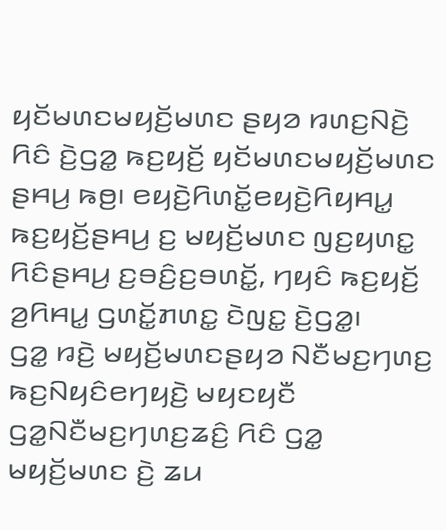ꤟꤢꤩꤗꤛꤢꤗꤟꤢꤩ꤬ꤗꤛꤢ ꤔꤟꤤ ꤙꤛꤢ꤬ꤡꤢꤧ꤬ ꤖꤢꤨ ꤢꤧ꤬ꤞꤤ꤭ ꤒꤢ꤬ꤟꤢꤩ꤬ ꤟꤢꤩꤗꤛꤢꤗꤟꤢꤩ꤬ꤗꤛꤢ ꤔꤌꤣ꤬ ꤒꤥ꤬꤯ ꤕꤟꤢꤧ꤬ꤖꤛꤢꤩ꤭ꤕꤟꤢꤧ꤬ꤖꤟꤌꤣ꤭ ꤒꤢ꤬ꤟꤢꤩ꤬ꤔꤌꤣ꤬ ꤢ꤬ ꤗꤟꤢꤩ꤬ꤗꤛꤢ ꤜꤢ꤬ꤟꤛꤢ꤭ ꤖꤢꤨꤔꤌꤣ꤬ ꤢ꤬ꤋꤢꤨ꤬ꤢ꤬ꤋꤛꤢꤩ꤭, ꤚꤟꤢꤨ ꤒꤢ꤬ꤟꤢꤩ꤬ ꤤ꤬ꤖꤌꤣ꤭ ꤞꤛꤢꤩ꤭ꤊꤛꤢ꤭ ꤢꤧꤜꤢ꤭ ꤢꤧ꤬ꤞꤤ꤭꤯
ꤞꤤ꤭ ꤙꤢꤧ꤬ ꤗꤟꤢꤩ꤬ꤗꤛꤢꤔꤟꤤ ꤡꤢꤪꤗꤢ꤬ꤚꤛꤢ꤬ ꤒꤢ꤬ꤡꤟꤢꤨꤕꤚꤟꤢꤧ꤬ ꤗꤟꤢꤟꤢꤪ ꤞꤤ꤭ꤡꤢꤪꤗꤢ꤬ꤚꤛꤢ꤬ꤘꤢꤨ꤬ ꤖꤢꤨ ꤞꤤ꤭ ꤗꤟꤢꤩ꤬ꤗꤛꤢ ꤢꤧ꤬ ꤘꤣ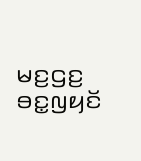ꤗꤢ꤬ꤞꤢ꤬ ꤋꤢ꤭ꤜꤟꤢꤩ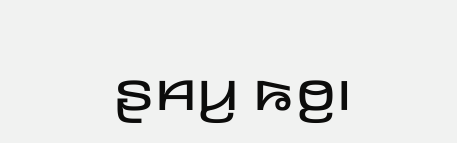ꤔꤌꤣ꤬ ꤒꤥ꤬꤯